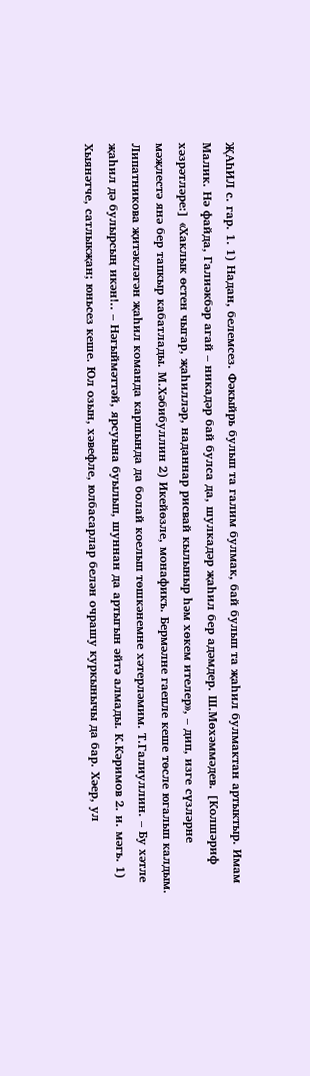ҖАҺИЛ с. гар. 1. 1) Надан, белемсез. Фәкыйрь булып та галим булмак, бай булып та җаһил булмактан артыктыр. Имам Малик. Нә файда, Галиәкбәр агай – никадәр бай булса да, шулкадәр җаһил бер адәмдер. Ш.Мөхәммәдев. [Колшәриф хәзрәтләре:] «Хаклык өстен чыгар, җаһилләр, наданнар рисвай кылыныр һәм хөкем ителер», – дип, изге сүзләрне мәҗлестә янә бер тапкыр кабатлады. М.Хәбибуллин 2) Икейөзле, монафикъ. Бермәлне гаепле кеше төсле югалып калдым. Липатникова җитәкләгән җаһил команда каршында да болай коелып төшкәнемне хәтерләмим. Т.Галиуллин. – Бу хәтле җаһил дә булырсың икән!.. – Нәгыймәттәй, ярсуына буылып, шуннан да артыгын әйтә алмады. К.Кәримов 2. и. мәгь. 1) Хыянәтче, сатлыкҗан; юньсез кеше. Юл озын, хәвефле, юлбасарлар белән очрашу куркынычы да бар. Хәер, ул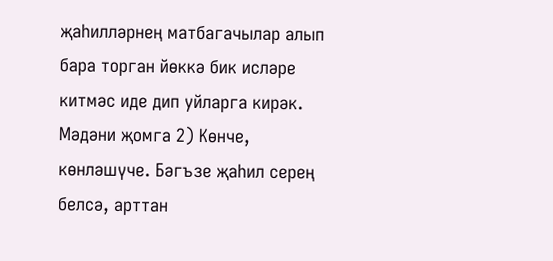җаһилләрнең матбагачылар алып бара торган йөккә бик исләре китмәс иде дип уйларга кирәк. Мәдәни җомга 2) Көнче, көнләшүче. Бәгъзе җаһил серең белсә, арттан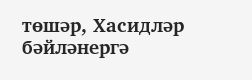төшәр, Хасидләр бәйләнергә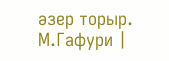әзер торыр. М.Гафури |